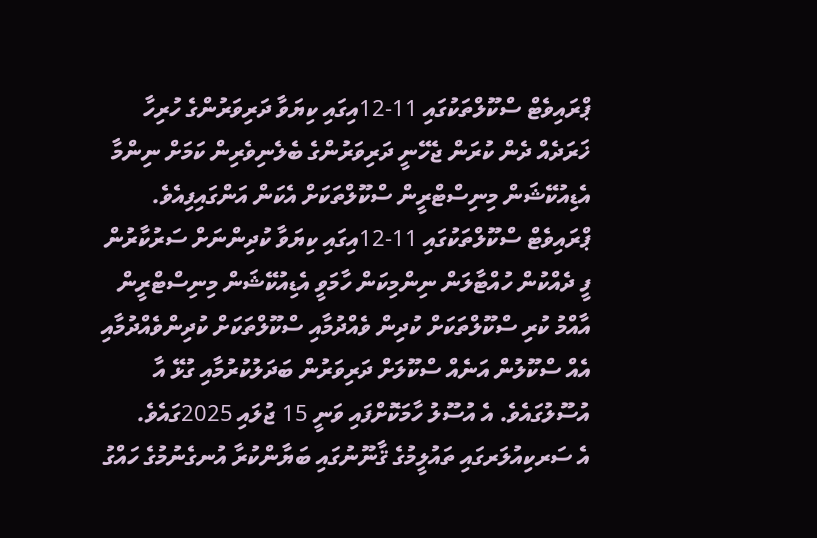ޕްރައިވެޓް ސްކޫލްތަކުގައި 11-12އިގައި ކިޔަވާ ދަރިވަރުންގެ ހުރިހާ ޚަރަދެއް ދެން ކުރަން ޖެހޭނީ ދަރިވަރުންގެ ބެލެނިވެރިން ކަމަށް ނިންމާ އެޑިއުކޭޝަން މިނިސްޓްރީން ސްކޫލްތަކަށް އެކަން އަންގައިފިއެވެ.
ޕްރައިވެޓް ސްކޫލްތަކުގައި 11-12އިގައި ކިޔަވާ ކުދިންނަށް ސަރުކާރުން ފީ ދެއްކުން ހުއްޓާލަން ނިންމިކަން ހާމަވީ އެޑިއުކޭޝަން މިނިސްޓްރީން އާއްމު ކުރި ސްކޫލްތަކަށް ކުދިން ވެއްދުމާއި ސްކޫލްތަކަށް ކުދިންވެއްދުމާއި އެއް ސްކޫލުން އަނެއް ސްކޫލަށް ދަރިވަރުން ބަދަލުކުރުމާއި ގުޅޭ އާ އުސޫލުގައެވެ. އެ އުސޫލު ހާމަކޮށްފައި ވަނީ 15 ޖުލައި 2025ގައެވެ.
އެ ސަރކިއުލަރގައި ތައުލީމުގެ ޤާނޫނުގައި ބަޔާންކުރާ އުނގެނުމުގެ ހައްގު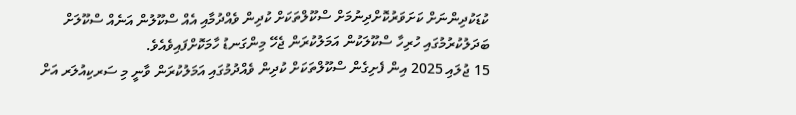ކުޑަކުދިންނަށް ކަށަވަރުކޮށްދިނުމަށް ސްކޫލްތަކަށް ކުދިން ވެއްދުމާއި އެއް ސްކޫލުން އަނެއް ސްކޫލަށް ބަދަލުކުރުމުގައި ހުރިހާ ސްކޫލަކުން އަމަލުކުރަން ޖެހޭ މިންގަނޑު ހާމަކޮށްފައިވެއެވެ.
15 ޖުލައި 2025 އިން ފެށިގެން ސްކޫލްތަކަށް ކުދިން ވެއްދުމުގައި އަމަލުކުރަން ވާނީ މި ސަރކިއުލަރ އަށް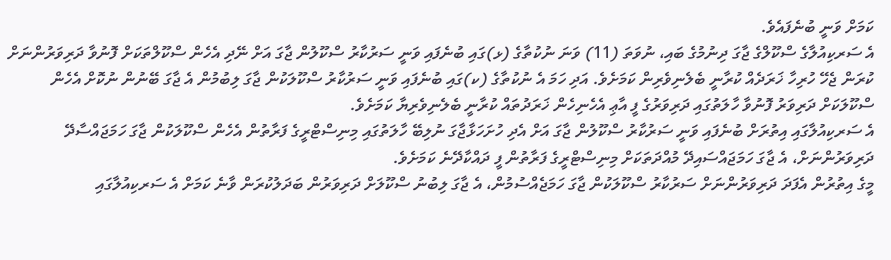ކަމަށް ވަނީ ބުނެފައެވެ.
އެ ސަރކިއުލާގެ ސްކޫލްގެ ޖާގަ ދިނުމުގެ ބައި، ނުވަތަ (11) ވަނަ ނުކުތާގެ (ޅ)ގައި ބުނެފައި ވަނީ ސަރުކާރު ސްކޫލުން ޖާގަ އަށް ނޭދި އެހެން ސްކޫލްތަކަށް ފޮނުވާ ދަރިވަރުންނަށް ކުރަން ޖެހޭ ހުރިހާ ޚަރަދެއް ކުރާނީ ބެލެނިވެރިން ކަމަށެވެ. އަދި ހަމަ އެ ނުކުތާގެ (ކ)ގައި ބުނެފައި ވަނީ ސަރުކާރު ސްކޫލަކުން ޖާގަ ލިބުމުން އެ ޖާގަ ބޭނުން ނުކޮށް އެހެން ސްކޫލަކަށް ދަރިވަރު ފޮނުވާ ހާލަތުގައި ދަރިވަރުގެ ފީ އާޢި އެހެނިހެން ޚަރަދުތައް ކުރާނީ ބެލެނިވެރިޔާ ކަމަށެވެ.
އެ ސަރކިއުލާގައި އިތުރަށް ބުނެފައި ވަނީ ސަރުކާރު ސްކޫލުން ޖާގަ އަށް އެދި ހުށަހަޅާޖާގަ ނުލިބޭ ހާލަތުގައި މިނިސްޓްރީގެ ފަރާތުން އެހެން ސްކޫލަކުން ޖާގަ ހަމަޖައްސާދޭ ދަރިވަރުންނަށް، އެ ޖާގަ ހަމަޖައްސައިދޭ މުއްދަތަކަށް މިނިސްޓްރީގެ ފަރާތުން ފީ ދައްކާދޭނެ ކަމަށެވެ.
މީގެ އިތުރުން އެފަދަ ދަރިވަރުންނަށް ސަރުކާރު ސްކޫލަކުން ޖާގަ ހަމަޖެއްސުމުން، އެ ޖާގަ ލިބުނު ސްކޫލަށް ދަރިވަރުން ބަދަލުކުރަން ވާނެ ކަމަށް އެ ސަރކިއުލާގައި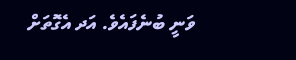ވަނީ ބުނެފައެވެ. އަދ އެގޮތަށް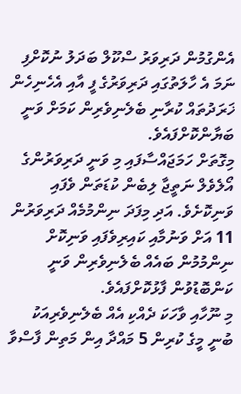އެންގުމުން ދަރިވަރު ސްކޫލް ބަދަލު ނުކޮށްފި ނަމަ އެ ހާލަތުގައި ދަރިވަރުގެ ފީ އާއި އެހެނިހެން ޚަރަދުތައް ކުރާނި ބެލެނިވެރިން ކަމަށް ވަނީ ބަޔާންކޮށްފައެވެ.
މިގޮތަށް ހަމަޖައްސާފައި މި ވަނީ ދަރިވަރުންގެ އޯލެވެލް ނަތީޖާ ލިބެން ކުޑަތަން ވެފައި ވަނިކޮށެވެ. އަދި މިފަދަ ނިންމުމެއް ދަރިވަރުން 11 އަށް ވަނުމާއި ކައިރިވެފައި ވަނިކޮށް ނިންމުމުން ބައެއް ބެލެނިވެރިން ވަނީ ކަންބޮޑުވުން ފާޅުކޮށްފައެވެ.
މި ނޫހާއި ވާހަކަ ދެއްކި އެއް ބެލެނިވެރިއަކު ބުނީ މީގެ ކުރިން 5 މައްދާ އިން މަތިން ފާސްވާ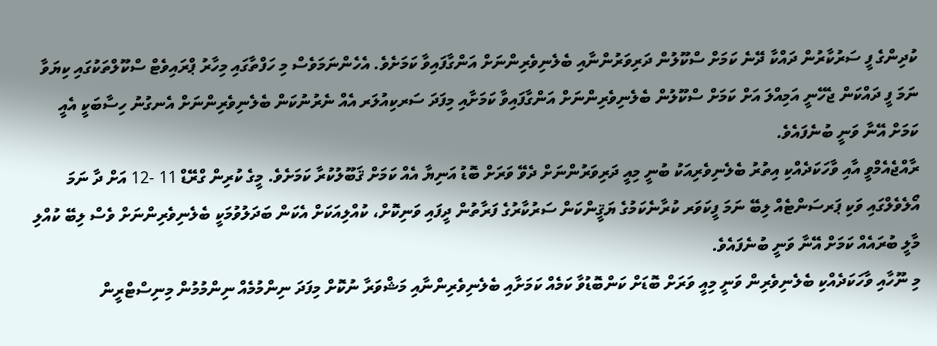ކުދިންގެ ފީ ސަރުކާރުން ދައްކާ ދޭނެ ކަމަށް ސްކޫލުން ދަރިވަރުންނާއި ބެލެނިވެރިންނަށް އަންގާފައިވާ ކަމަށެވެ. އެހެންނަމަވެސް މި ހަފްތާގައި މިހާރު ޕްރައިވެޓް ސްކޫލްތަކުގައި ކިޔަވާ ނަމަ ފީ ދައްކަން ޖެހޭނީ އަމިއްލަ އަށް ކަމަށް ސްކޫލުން ބެލެނިވެރިންނަށް އަންގާފައިވާ ކަމަށާއި މިފަދަ ސަރކިއުލަރ އެއް ނެރުނުކަން ބެލެނިވެރިންނަށް އެނގުނު ހިސާބަކީ އެއީ ކަމަށް އޭނާ ވަނީ ބުނެފައެވެ.
ރާއްޖެއެމްވީ އާއި ވާހަކަދެއްކި އިތުރު ބެލެނިވެރިއަކު ބުނީ މިއީ ދަރިވަރުންނަށް ދެވޭ ވަރަށް ބޮޑު އަނިޔާ އެއް ކަމަށް ޤަބޫލުކުރާ ކަމަށެވެ. މީގެ ކުރިން ގްރޭޑް 11 -12 އަށް ދާ ނަމަ އޯލެވެލްގައި ވަކި ޕަރސަންޓެއް ލިބޭ ނަމަ ފީކަވަރ ކުރާނެކަމުގެ ޔަޤީންކަން ސަރުކާރުގެ ފަރާތުން ދީފައި ވަނިކޮށް، ކުއްލިއަކަށް އެކަން ބަދަލުވުމަކީ ބެލެނިވެރިންނަށް ވެސް ލިބޭ ކުއްލި މާލީ ބުރައެއް ކަމަށް އޭނާ ވަނީ ބުނެފައެވެ.
މި ނޫހާއި ވާހަކަދެއްކި ބެލެނިވެރިން ވަނީ މިއީ ވަރަށް ބޮޑަށް ކަންބޮޑުވާ ކަމެއް ކަމަށާއި ބެލެނިވެރިންނާއި މަޝްވަރާ ނުކޮށް މިފަދަ ނިންމުމެއް ނިންމުމުން މިނިސްޓްރީން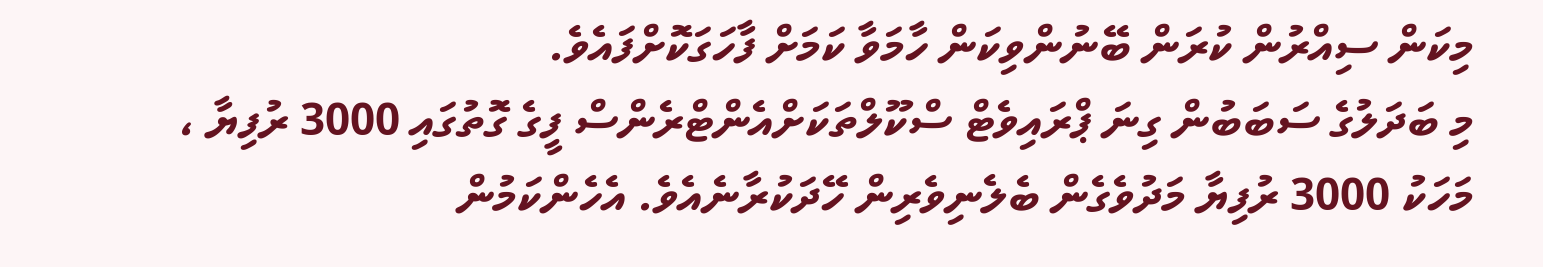މިކަން ސިއްރުން ކުރަން ބޭނުންވިކަން ހާމަވާ ކަމަށް ފާހަގަކޮށްފައެވެ.
މި ބަދަލުގެ ސަބަބުން ގިނަ ޕްރައިވެޓް ސްކޫލްތަކަށްއެންޓްރެންސް ފީގެ ގޮތުގައި 3000 ރުފިޔާ ، މަހަކު 3000 ރުފިޔާ މަދުވެގެން ބެލެނިވެރިން ހޭދަކުރާނެއެވެ. އެހެންކަމުން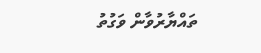ތައްޔާރުވާން ވަގުތު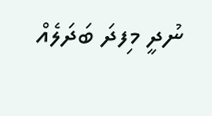ނުދީ މިފދަ ބަދަލެއް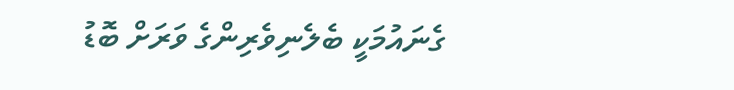ގެނައުމަކީ ބެލެނިވެރިންގެ ވަރަށް ބޮޑު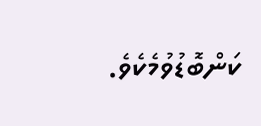ކަންބޮޑުވުމެކެވެ.